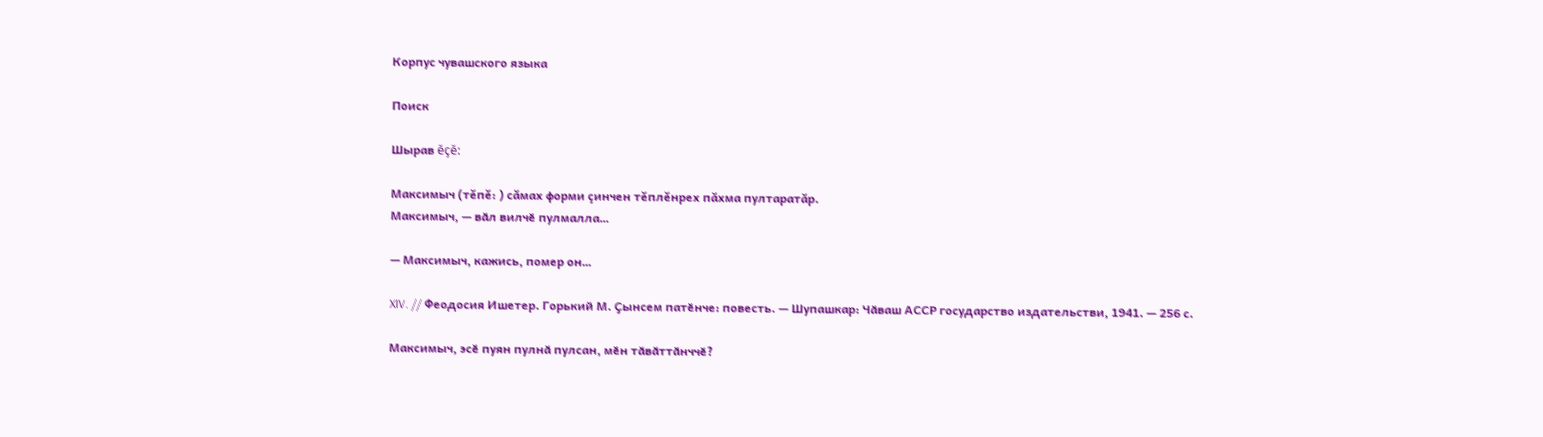Корпус чувашского языка

Поиск

Шырав ĕçĕ:

Максимыч (тĕпĕ: ) сăмах форми çинчен тĕплĕнрех пăхма пултаратăр.
Максимыч, — вӑл вилчӗ пулмалла…

— Максимыч, кажись, помер он…

XIV. // Феодосия Ишетер. Горький М. Ҫынсем патӗнче: повесть. — Шупашкар: Чӑваш АССР государство издательстви, 1941. — 256 с.

Максимыч, эсӗ пуян пулнӑ пулсан, мӗн тӑвӑттӑнччӗ?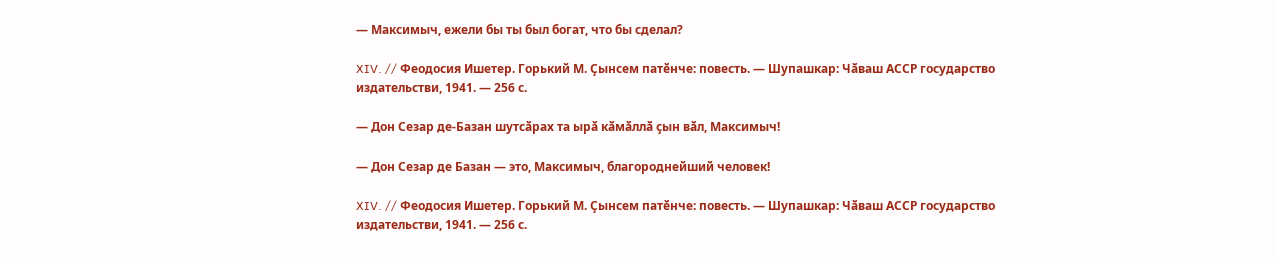— Максимыч, ежели бы ты был богат, что бы сделал?

XIV. // Феодосия Ишетер. Горький М. Ҫынсем патӗнче: повесть. — Шупашкар: Чӑваш АССР государство издательстви, 1941. — 256 с.

— Дон Сезар де-Базан шутсӑрах та ырӑ кӑмӑллӑ ҫын вӑл, Максимыч!

— Дон Сезар де Базан — это, Максимыч, благороднейший человек!

XIV. // Феодосия Ишетер. Горький М. Ҫынсем патӗнче: повесть. — Шупашкар: Чӑваш АССР государство издательстви, 1941. — 256 с.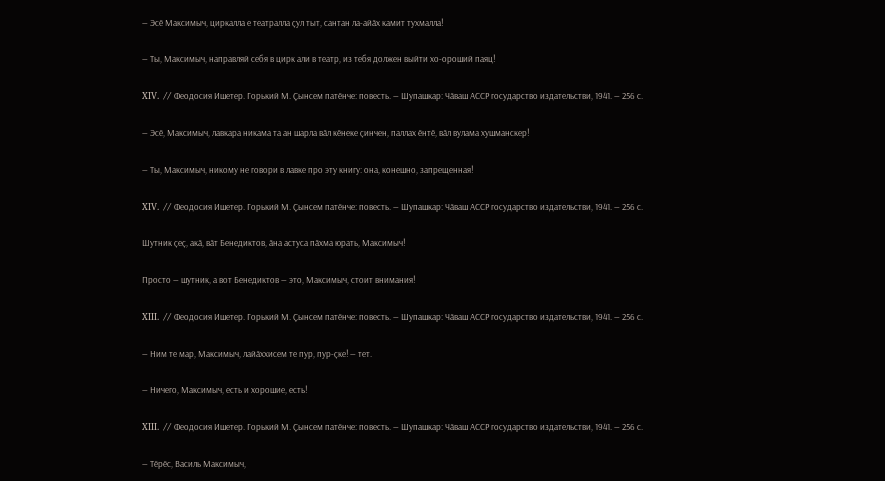— Эсӗ Максимыч, циркалла е театралла ҫул тыт, сантан ла-айӑх камит тухмалла!

— Ты, Максимыч, направляй себя в цирк али в театр, из тебя должен выйти хо-ороший паяц!

XIV. // Феодосия Ишетер. Горький М. Ҫынсем патӗнче: повесть. — Шупашкар: Чӑваш АССР государство издательстви, 1941. — 256 с.

— Эсӗ, Максимыч, лавкара никама та ан шарла вӑл кӗнеке ҫинчен, паллах ӗнтӗ, вӑл вулама хушманскер!

— Ты, Максимыч, никому не говори в лавке про эту книгу: она, конешно, запрещенная!

XIV. // Феодосия Ишетер. Горький М. Ҫынсем патӗнче: повесть. — Шупашкар: Чӑваш АССР государство издательстви, 1941. — 256 с.

Шутник ҫеҫ, акӑ, вӑт Бенедиктов, ӑна астуса пӑхма юрать, Максимыч!

Просто — шутник, а вот Бенедиктов — это, Максимыч, стоит внимания!

XIII. // Феодосия Ишетер. Горький М. Ҫынсем патӗнче: повесть. — Шупашкар: Чӑваш АССР государство издательстви, 1941. — 256 с.

— Ним те мар, Максимыч, лайӑххисем те пур, пур-ҫке! — тет.

— Ничего, Максимыч, есть и хорошие, есть!

XIII. // Феодосия Ишетер. Горький М. Ҫынсем патӗнче: повесть. — Шупашкар: Чӑваш АССР государство издательстви, 1941. — 256 с.

— Тӗрӗс, Василь Максимыч,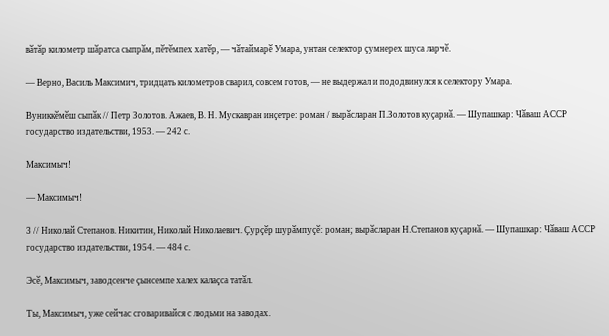вӑтӑр километр шӑратса сыпрӑм, пӗтӗмпех хатӗр, — чӑтаймарӗ Умара, унтан селектор ҫумнерех шуса ларчӗ.

— Верно, Василь Максимич, тридцать километров сварил, совсем готов, — не выдержал и пододвинулся к селектору Умара.

Вуниккӗмӗш сыпӑк // Петр Золотов. Ажаев, В. Н. Мускавран инҫетре: роман / вырӑсларан П.Золотов куҫарнӑ. — Шупашкар: Чӑваш АССР государство издательстви, 1953. — 242 с.

Максимыч!

— Максимыч!

3 // Николай Степанов. Никитин, Николай Николаевич. Ҫурҫӗр шурӑмпуҫӗ: роман; вырӑсларан Н.Степанов куҫарнӑ. — Шупашкар: Чӑваш АССР государство издательстви, 1954. — 484 с.

Эсӗ, Максимыч, заводсенче ҫынсемпе халех калаҫса татӑл.

Ты, Максимыч, уже сейчас сговаривайся с людьми на заводах.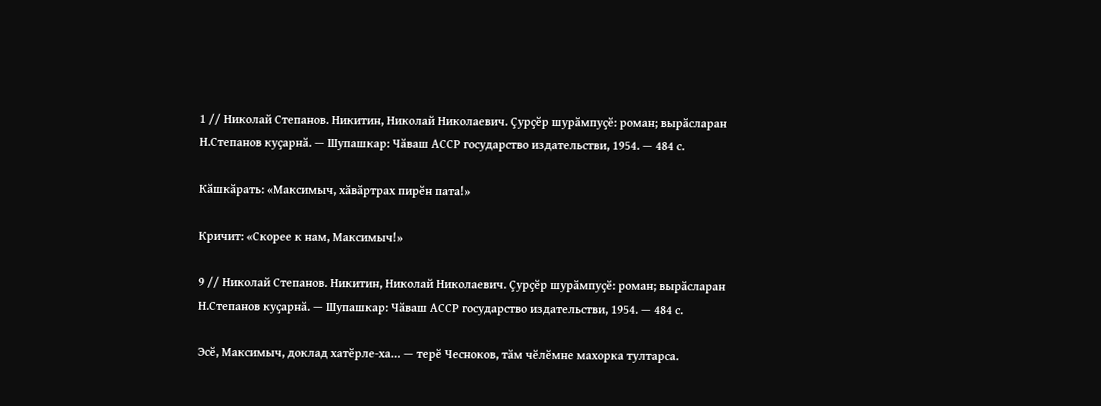1 // Николай Степанов. Никитин, Николай Николаевич. Ҫурҫӗр шурӑмпуҫӗ: роман; вырӑсларан Н.Степанов куҫарнӑ. — Шупашкар: Чӑваш АССР государство издательстви, 1954. — 484 с.

Кӑшкӑрать: «Максимыч, хӑвӑртрах пирӗн пата!»

Кричит: «Скорее к нам, Максимыч!»

9 // Николай Степанов. Никитин, Николай Николаевич. Ҫурҫӗр шурӑмпуҫӗ: роман; вырӑсларан Н.Степанов куҫарнӑ. — Шупашкар: Чӑваш АССР государство издательстви, 1954. — 484 с.

Эсӗ, Максимыч, доклад хатӗрле-ха… — терӗ Чесноков, тӑм чӗлӗмне махорка тултарса.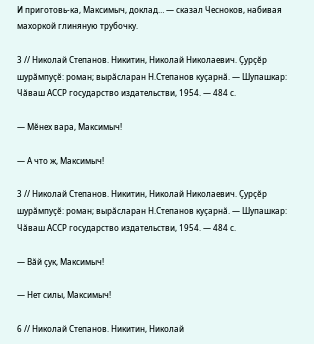И приготовь-ка, Максимыч, доклад… — сказал Чесноков, набивая махоркой глиняную трубочку.

3 // Николай Степанов. Никитин, Николай Николаевич. Ҫурҫӗр шурӑмпуҫӗ: роман; вырӑсларан Н.Степанов куҫарнӑ. — Шупашкар: Чӑваш АССР государство издательстви, 1954. — 484 с.

— Мӗнех вара, Максимыч!

— А что ж, Максимыч!

3 // Николай Степанов. Никитин, Николай Николаевич. Ҫурҫӗр шурӑмпуҫӗ: роман; вырӑсларан Н.Степанов куҫарнӑ. — Шупашкар: Чӑваш АССР государство издательстви, 1954. — 484 с.

— Вӑй ҫук, Максимыч!

— Нет силы, Максимыч!

6 // Николай Степанов. Никитин, Николай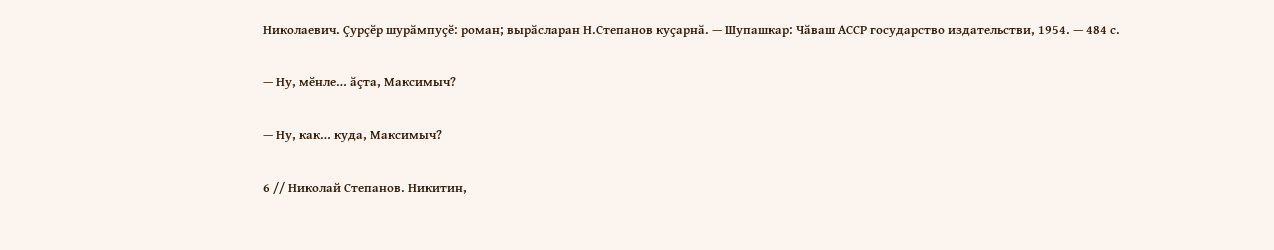Николаевич. Ҫурҫӗр шурӑмпуҫӗ: роман; вырӑсларан Н.Степанов куҫарнӑ. — Шупашкар: Чӑваш АССР государство издательстви, 1954. — 484 с.

— Ну, мӗнле… ӑҫта, Максимыч?

— Ну, как… куда, Максимыч?

6 // Николай Степанов. Никитин,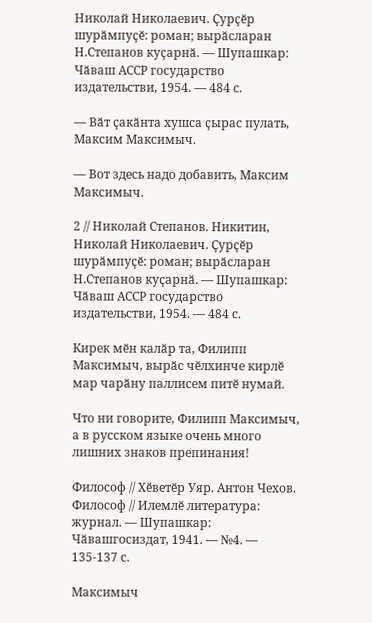Николай Николаевич. Ҫурҫӗр шурӑмпуҫӗ: роман; вырӑсларан Н.Степанов куҫарнӑ. — Шупашкар: Чӑваш АССР государство издательстви, 1954. — 484 с.

— Вӑт ҫакӑнта хушса ҫырас пулать, Максим Максимыч.

— Вот здесь надо добавить, Максим Максимыч.

2 // Николай Степанов. Никитин, Николай Николаевич. Ҫурҫӗр шурӑмпуҫӗ: роман; вырӑсларан Н.Степанов куҫарнӑ. — Шупашкар: Чӑваш АССР государство издательстви, 1954. — 484 с.

Кирек мӗн калӑр та, Филипп Максимыч, вырӑс чӗлхинче кирлӗ мар чарӑну паллисем питӗ нумай.

Что ни говорите, Филипп Максимыч, а в русском языке очень много лишних знаков препинания!

Философ // Хӗветӗр Уяр. Антон Чехов. Философ // Илемлӗ литература: журнал. — Шупашкар: Чӑвашгосиздат, 1941. — №4. — 135-137 с.

Максимыч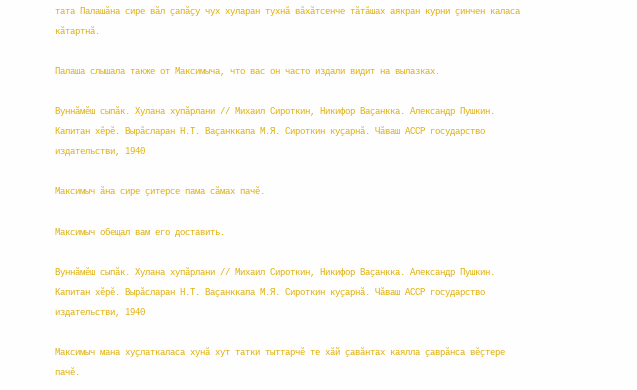тата Палашӑна сире вӑл ҫапӑҫу чух хуларан тухнӑ вӑхӑтсенче тӑтӑшах аякран курни ҫинчен каласа кӑтартнӑ.

Палаша слышала также от Максимыча, что вас он часто издали видит на вылазках.

Вуннӑмӗш сыпӑк. Хулана хупӑрлани // Михаил Сироткин, Никифор Ваҫанкка. Александр Пушкин. Капитан хӗрӗ. Вырӑсларан Н.Т. Ваҫанккапа М.Я. Сироткин куҫарнӑ. Чӑваш АССР государство издательстви, 1940

Максимыч ӑна сире ҫитерсе пама сӑмах пачӗ.

Максимыч обещал вам его доставить.

Вуннӑмӗш сыпӑк. Хулана хупӑрлани // Михаил Сироткин, Никифор Ваҫанкка. Александр Пушкин. Капитан хӗрӗ. Вырӑсларан Н.Т. Ваҫанккапа М.Я. Сироткин куҫарнӑ. Чӑваш АССР государство издательстви, 1940

Максимыч мана хуҫлаткаласа хунӑ хут татки тыттарчӗ те хӑй ҫавӑнтах каялла ҫаврӑнса вӗҫтере пачӗ.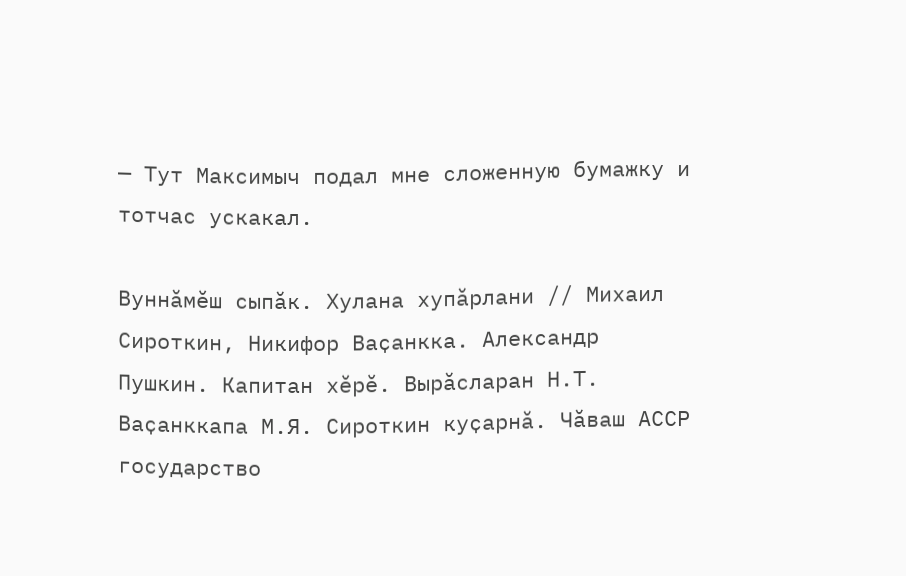— Тут Максимыч подал мне сложенную бумажку и тотчас ускакал.

Вуннӑмӗш сыпӑк. Хулана хупӑрлани // Михаил Сироткин, Никифор Ваҫанкка. Александр Пушкин. Капитан хӗрӗ. Вырӑсларан Н.Т. Ваҫанккапа М.Я. Сироткин куҫарнӑ. Чӑваш АССР государство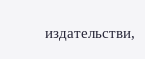издательстви,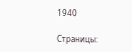1940

Страницы: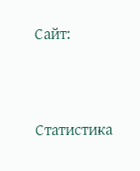Сайт:



Статистика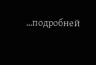...подробней